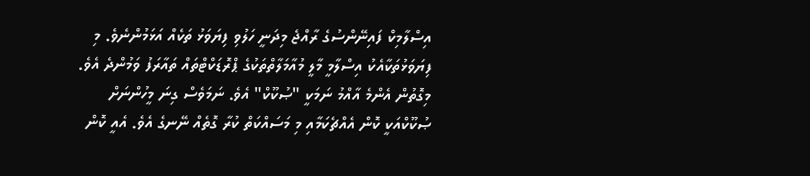އިސްލާމިކް ފައިނޭންސުގެ ރާއްޖެ މިދަނީ ހަލުވި ފިޔަވަޅު ތަކެއް އަޅަމުންނެވެ. މި ފިޔަވަޅުތަކާއެކު އިސްލާމީ މާލީ މުއާމަލާތްތަކުގެ ޕްރޮޑަކްޓްތައް ތައާރަފު ވަމުންދެ އެވެ. މިގޮތުން އެންމެ އާއްމު ނަމަކީ "ޞުކޫކް" އެވެ. ނަމަވެސް ގިނަ މީހުންނަށް ޞުކޫކްއަކީ ކޮން އެއްޗެކަމާއި މި މަސައްކަތް ކުރާ ގޮތެއް ނޭނގެ އެވެ. އެއީ ކޮން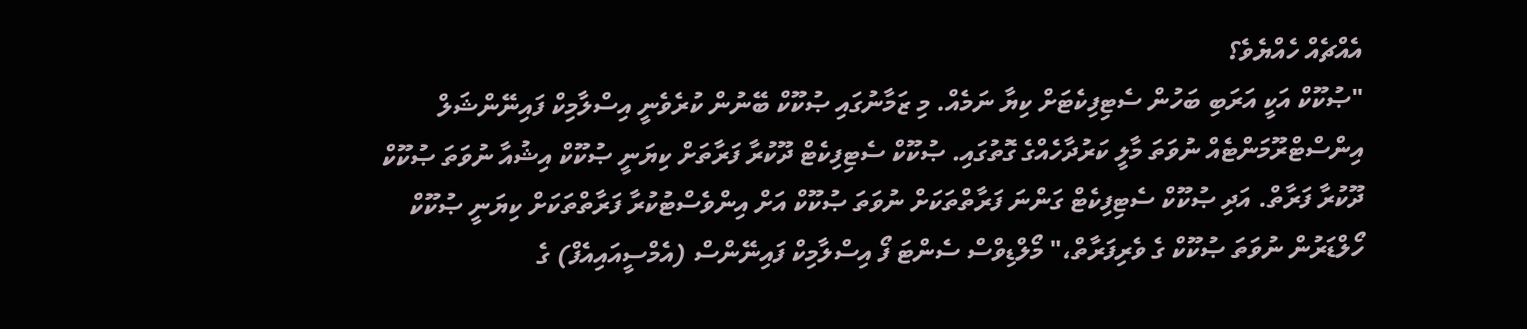އެއްޗެއް ހެއްޔެވެ؟
"ޞުކޫކް އަކީ އަރަބި ބަހުން ސެޓިފިކެޓަށް ކިޔާ ނަމެއް. މި ޒަމާނުގައި ޞުކޫކް ބޭނުން ކުރެވެނީ އިސްލާމިކް ފައިނޭންޝަލް އިންސްޓްރޫމަންޓެއް ނުވަތަ މާލީ ކަރުދާހެއްގެ ގޮތުގައި. ޞުކޫކް ސެޓިފިކެޓް ދޫކުރާ ފަރާތަށް ކިޔަނީ ޞުކޫކް އިޝުއާ ނުވަތަ ޞުކޫކް ދޫކުރާ ފަރާތް. އަދި ޞުކޫކް ސެޓިފިކެޓް ގަންނަ ފަރާތްތަކަށް ނުވަތަ ޞުކޫކް އަށް އިންވެސްޓުކުރާ ފަރާތްތަކަށް ކިޔަނީ ޞުކޫކް ހޯލްޑަރުން ނުވަތަ ޞުކޫކް ގެ ވެރިފަރާތް،" މޯލްޑިވްސް ސެންޓަ ފޯ އިސްލާމިކް ފައިނޭންސް (އެމްސީއައިއެފް) ގެ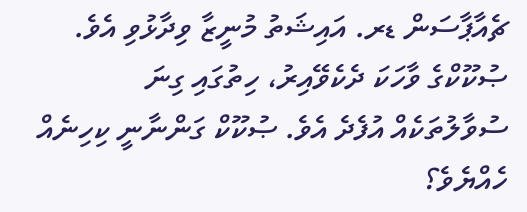ޗެއާޕާސަން ޑރ. އައިޝަތު މުނީޒާ ވިދާޅުވި އެވެ.
ޞުކޫކްގެ ވާހަކަ ދެކެވޭއިރު، ހިތުގައި ގިނަ ސުވާލުތަކެއް އުފެދެ އެވެ. ޞުކޫކް ގަންނާނީ ކިހިނެއް ހެއްޔެވެ؟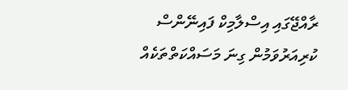ރާއްޖޭގައި އިސްލާމިކް ފައިނޭންސް ކުރިއަރުވަމުން ގިނަ މަސައްކަތްތަކެއް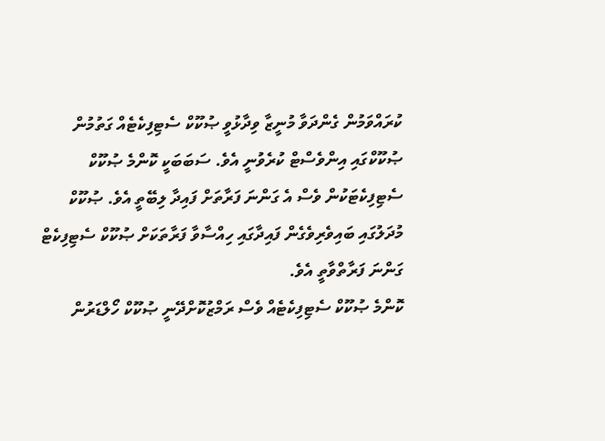ކުރައްވަމުން ގެންދަވާ މުނީޒާ ވިދާޅުވީ ޞުކޫކް ސެޓިފިކެޓެއް ގަތުމުން ޞުކޫކްގައި އިންވެސްޓް ކުރެވުނީ އެވެ. ސަބަބަކީ ކޮންމެ ޞުކޫކް ސެޓިފިކެޓަކުން ވެސް އެ ގަންނަ ފަރާތަށް ފައިދާ ލިބޭތީ އެވެ. ޞުކޫކް މުދަލުގައި ބައިވެރިވެގެން ފައިދާގައި ހިއްސާވާ ފަރާތަކަށް ޞުކޫކް ސެޓިފިކެޓް ގަންނަ ފަރާތްވާތީ އެވެ.
ކޮންމެ ޞުކޫކް ސެޓިފިކެޓެއް ވެސް ރަމްޒުކޮށްދޭނީ ޞުކޫކް ހޯލްޑަރުން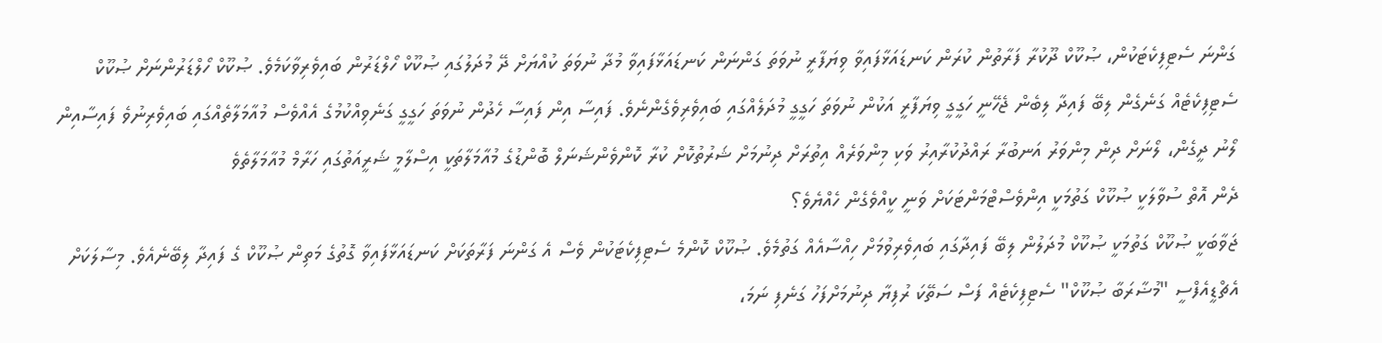ގަންނަ ސެޓިފިކެޓަކުން، ޞުކޫކް ދޫކުރާ ފަރާތުން ކުރަން ކަނޑައަޅާފައިވާ ވިޔަފާރީ ނުވަތަ ގަންނަން ކަނޑައަޅާފައިވާ މުދާ ނުވަތަ ކުއްޔަށް ދޭ މުދަލުގައި ޞުކޫކް ހޯލްޑަރުން ބައިވެރިވާކަމެވެ. ޞުކޫކް ހޯލްޑަރުންނަށް ޞުކޫކް ސެޓިފިކެޓެއް ގަނެގެން ލިބޭ ފައިދާ ލިބެން ޖެހޭނީ ހަގީގީ ވިޔަފާރީ އަކުން ނުވަތަ ހަގީގީ މުދަލެއްގައި ބައިވެރިވެގެންނެވެ. ފައިސާ އިން ފައިސާ ހެދުން ނުވަތަ ހަގީގީ ގަނެވިއްކުމުގެ އެއްވެސް މުއާމަލާތެއްގައި ބައިވެރިނުވެ ފައިސާއިން ލޯނު ދީގެން، ލޯނަށް ދިން މިންވަރު އަނބުރާ ރައްދުކުރާއިރު ވަކި މިންވަރެއް އިތުރަށް ދިނުމަށް ޝަރުތުކޮށް ކުރާ ކޮންވެންޝަނަލް ބޮންޑުގެ މުއާމަލާތަކީ އިސްލާމީ ޝަރީއަތުގައި ހަރާމް މުއާމަލާތެވެ
ދެން އޮތް ސުވާލަކީ ޞުކޫކް ގަތުމަކީ އިންވެސްޓްމަންޓަކަށް ވަނީ ކީއްވެގެން ހެއްޔެވެ؟
ޖަވާބަކީ ޞުކޫކް ގަތުމަކީ ޞުކޫކް މުދަލުން ލިބޭ ފައިދާގައި ބައިވެރިވުމަށް ހިއްސާއެއް ގަތުމެވެ. ޞުކޫކް ކޮންމެ ސެޓިފިކެޓަކުން ވެސް އެ ގަންނަ ފަރާތަކަށް ކަނޑައަޅާފައިވާ ގޮތުގެ މަތިން ޞުކޫކް ގެ ފައިދާ ލިބޭނެއެވެ. މިސާލަކަށް އެޗްޑީއެފްސީ "މުޟާރަބާ ޞުކޫކް" ސެޓިފިކެޓެއް ފަސް ސަތޭކަ ރުފިޔާ ދިނުމަށްފަހު ގަނެފި ނަމަ،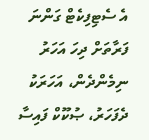އެ ސެޓިފިކެޓް ގަންނަ ފަރާތަށް ދިހަ އަހަރު ނިމެންދެން، އަހަރަކު ދެފަހަރު، ޞުކޫކް ފައިސާ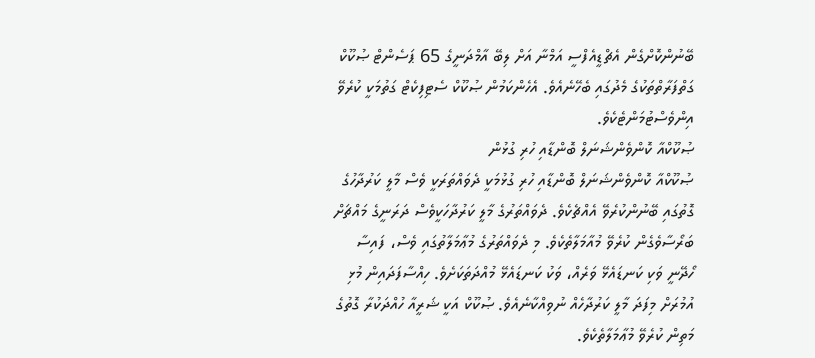ބޭނުންކޮށްގެން އެޗްޑީއެފްސީ އަމްނާ އަށް ލިބޭ އާމްދަނީގެ 65 ޕަސެންޓް ޞުކޫކް ގަތްފަރާތްތަކުގެ މެދުގައި ބެހޭނެއެވެ. އެހެންކަމުން ޞުކޫކް ސެޓިފިކެޓް ގަތުމަކީ ކުރެވޭ އިންވެސްޓުމަންޓެކެވެ.
ޞުކޫކްއާ ކޮންވެންޝަނަލް ބޮންޑާއި ހުރި ގުޅުން
ޞުކޫކްއާ ކޮންވެންޝަނަލް ބޮންޑާއި ހުރި ގުޅުމަކީ ދެވައްތަރަކީ ވެސް މާލީ ކަރުދާހުގެ ގޮތުގައި ބޭނުންކުރެވޭ އެއްޗެކެވެ. ދެވައްތަރުގެ މާލީ ކަރުދާހަކީވެސް ދަރަނީގެ މައްޗަށް ބަރޯސާވެގެން ކުރެވޭ މުއާމަލާތެކެވެ. މި ދެވައްތަރުގެ މުޢާމަލާތުގައި ވެސް، ފައިސާ ހޯދޭނީ ވަކި ކަނޑައެޅޭ ވަރެއް، ވަކު ކަނޑައެޅޭ މުއްދަތަކަށެވެ. ހިއްސާފަދައިން މުޅި އުމުރަށް މިފަދަ މާލީ ކަރުދާހެއް ނުވިއްކާނެއެވެ. ޞުކޫކް އަކީ ޝަރީއާ ހުއްދަކުރާ ގޮތުގެ މަތިން ކުރެވޭ މުޢާމަލާތެކެވެ.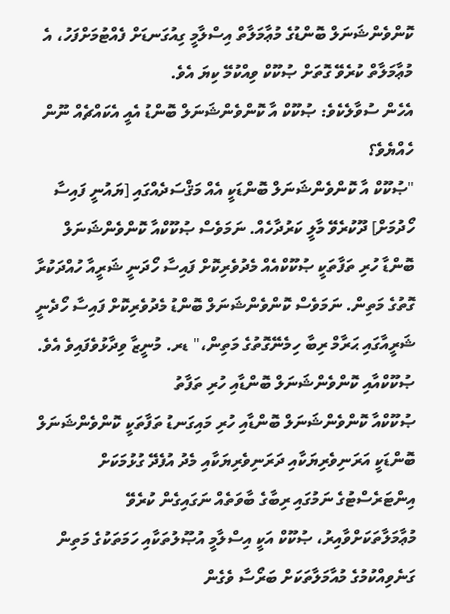ކޮންވެންޝަނަލް ބޮންޑުގެ މުޢާމަލާތް އިސްލާމީ ގިއުގަނޑަށް ފެއްޓުމަށްފަހު، އެ މުޢާމަލާތް ކުރެވޭ ގޮތަށް ޞުކޫކް ވިއްކުމޭ ކިޔަ އެވެ.
އެހެން ސުވާލެކެވެ: ޞުކޫކް އާ ކޮންވެންޝަނަލް ބޮންޑު އެއީ އެކައްޗެއް ނޫން ހެއްޔެވެ؟
"ޞުކޫކް އާ ކޮންވެންޝަނަލް ބޮންޑަކީ އެއް މަޤްސަދެއްގައި [ޔައުނީ ފައިސާ ހޯދުމަށް] ދޫކުރެވޭ މާލީ ކަރުދާހެއް. ނަމަވެސް ޞުކޫކްއާ ކޮންވެންޝަނަލް ބޮންޑާ ހުރި ތަފާތަކީ ޞުކޫކްއެއް މެދުވެރިކޮށް ފައިސާ ހޯދަނީ ޝަރީއާ ހުއްދަކުރާ ގޮތުގެ މަތިން. ނަމަވެސް ކޮންވެންޝަނަލް ބޮންޑު މެދުވެރިކޮށް ފައިސާ ހޯދެނީ ޝަރީއާގައި ޙަރާމް ރިބާ ހިމެނޭގޮތުގެ މަތިން،" ޑރ. މުނީޒާ ވިދާޅުވެފައިވެ އެވެ.
ޞުކޫކްއާއި ކޮންވެންޝަނަލް ބޮންޑާއި ހުރި ތަފާތު
ޞުކޫކްއާ ކޮންވެންޝަނަލް ބޮންޑާއި ހުރި މައިގަނޑު ތަފާތަކީ ކޮންވެންޝަނަލް ބޮންޑަކީ އަރަނިވެރިޔަކާއި ދަރަނިވެރިޔަކާއި މެދު އުފެދޭ ގުޅުމަކަށް އިންޓަރެސްޓުގެ ނަމުގައި ރިބާގެ ބާވަތެއް ނަގައިގެން ކުރެވޭ މުޢާމަލާތަކަށްވާއިރު، ޞުކޫކް އަކީ އިސްލާމީ އުޞޫލުތަކާއި ހަމަތަކުގެ މަތިން ގަނެވިއްކުމުގެ މުއާމަލާތަކަށް ބަރޯސާ ވެގެން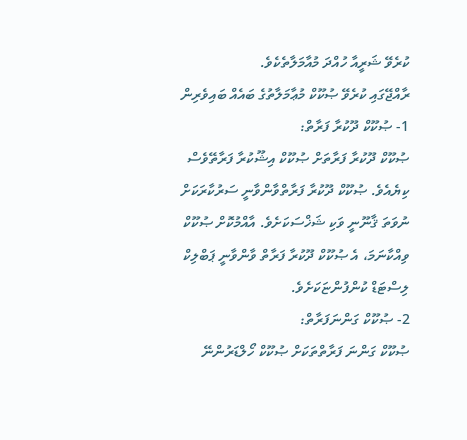ކުރެވޭ ޝަރީއާ ހުއްދަ މުއާމަލާތެކެވެ.
ރާއްޖޭގައި ކުރެވޭ ޞުކޫކް މުޢާމަލާތުގެ ބައެއް ބައިވެރިން
1- ޞުކޫކް ދޫކުރާ ފަރާތް:
ޞުކޫކް ދޫކުރާ ފަރާތަށް ޞުކޫކް އިޝޫކުރާ ފަރާތޭވެސް ކިޔެއެވެ. ޞުކޫކް ދޫކުރާ ފަރާތްވާންވާނީ ސަރުކާރަކަށް ނުވަތަ ޤާނޫނީ ވަކި ޝަޚްސަކަށެވެ. އާއްމުކޮށް ޞުކޫކް ވިއްކާނަމަ، އެ ޞުކޫކް ދޫކުރާ ފަރާތް ވާންވާނީ ޕަބްލިކް ލިސްޓަޑް ކުންފުންޏަކަށެވެ.
2- ޞުކޫކް ގަންނަފަރާތް:
ޞުކޫކް ގަންނަ ފަރާތްތަކަށް ޞުކޫކް ހޯލްޑަރުންނޭ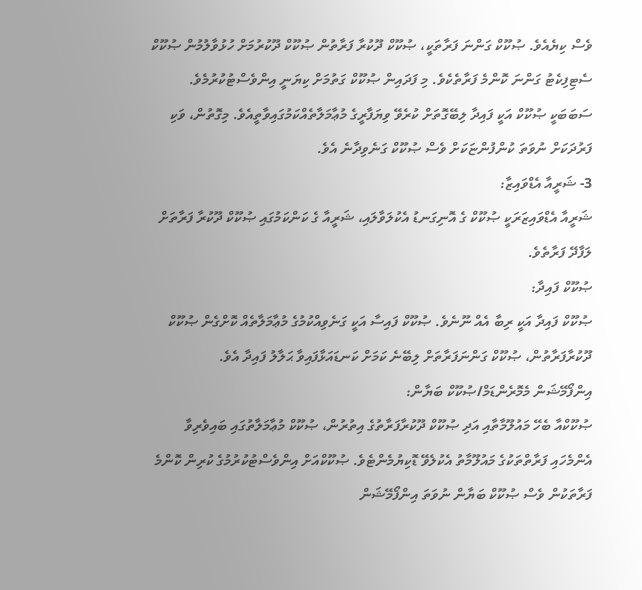ވެސް ކިޔެއެވެ. ޞުކޫކް ގަންނަ ފަރާތަކީ، ޞުކޫކް ދޫކުރާ ފަރާތުން ޞުކޫކް ދޫކުރުމަށް ހުޅުވާލުމުން ޞުކޫކް ސެޓިފިކެޓު ގަންނަ ކޮންމެ ފަރާތެކެވެ. މި ފަދައިން ޞުކޫކް ގަތުމަށް ކިޔަނީ އިންވެސްޓުކުރުމެވެ. ސަބަބަކީ ޞުކޫކް އަކީ ފައިދާ ލިބޭގޮތަށް ކުރެވޭ ވިޔަފާރީގެ މުޢާމަލާތެއްކަމުގައިވާތީއެވެ. މިގޮތުން، ވަކި ފަރުދަކަށް ނުވަތަ ކުންފުންޏަކަށް ވެސް ޞުކޫކް ގަނެވިދާނެ އެވެ.
3- ޝަރީއާ އެޑްވައިޒާ:
ޝަރީއާ އެޑްވައިޒަރަކީ ޞުކޫކް ގެ އޮނިގަނޑު އެކުލަވާލައި، ޝަރީއާ ގެ ކަންކަމުގައި ޞުކޫކް ދޫކުރާ ފަރާތަށް ލަފާދޭ ފަރާތެވެ.
ޞުކޫކް ފައިދާ:
ޞުކޫކް ފައިދާ އަކީ ރިބާ އެއް ނޫނެވެ. ޞުކޫކް ފައިސާ އަކީ ގަނެވިއްކުމުގެ މުޢާމަލާތެއް ކޮށްގެން ޞުކޫކް ދޫކުރާފަރާތުން، ޞުކޫކް ގަންނަފަރާތަށް ލިބޭނެ ކަމަށް ކަނޑައަޅާފައިވާ ޙަލާލު ފައިދާ އެވެ.
އިންފޯމޭޝަން މެމޮރެންޑަމް/ޞުކޫކް ބަޔާން:
ޞުކޫކްއާ ބެހޭ މައުލޫމާތާއި އަދި ޞުކޫކް ދޫކުރާފަރާތުގެ އިތުރުން، ޞުކޫކް މުޢާމަލާތުގައި ބައިވެރިވާ އެންމެހައި ފަރާތްތަކުގެ މައުލޫމާތު އެކުލެވޭ ޑޮކިޔުމެންޓެވެ. ޞުކޫކްއަށް އިންވެސްޓުކުރުމުގެ ކުރިން ކޮންމެ ފަރާތަކުން ވެސް ޞުކޫކް ބަޔާން ނުވަތަ އިންފޯމޭޝަން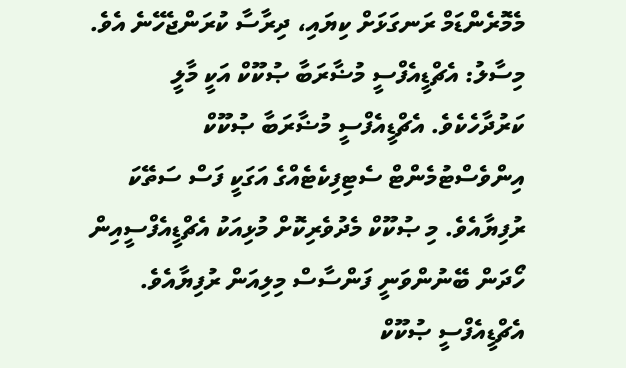މެމޮރެންޑަމް ރަނގަޅަށް ކިޔައި، ދިރާސާ ކުރަންޖެހޭނެ އެވެ.
މިސާލު: އެޗްޑީއެފްސީ މުޟާރަބާ ޞުކޫކް އަކީ މާލީ ކަރުދާހެކެވެ. އެޗްޑީއެފްސީ މުޟާރަބާ ޞުކޫކް އިންވެސްޓުމެންޓް ސެޓިފިކެޓެއްގެ އަގަކީ ފަސް ސަތޭކަ ރުފިޔާއެވެ. މި ޞުކޫކް މެދުވެރިކޮށް މުޅިއަކު އެޗްޑީއެފްސީއިން ހޯދަން ބޭނުންވަނީ ފަންސާސް މިލިއަން ރުފިޔާއެވެ. އެޗްޑީއެފްސީ ޞުކޫކް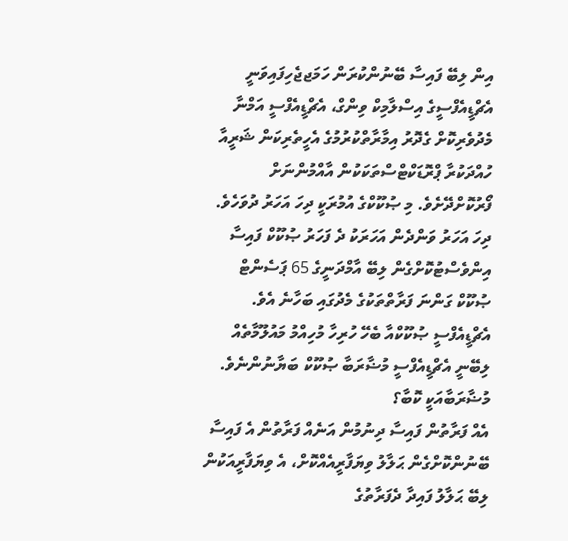އިން ލިބޭ ފައިސާ ބޭނުންކުރަން ހަމަޖޖެހިފައިވަނީ އެޗްޑީއެފްސީގެ އިސްލާމިކް ވިންގް، އެޗްޑީއެފްސީ އަމްނާ މެދުވެރިކޮށް ގެދޮރު އިމާރާތްކުރުމުގެ އެހީތެރިކަން ޝަރީއާ ހުއްދަކުރާ ޕްރޮޑަކްޓްސްތަކަކުން އާއްމުންނަށް ފޯރުކޮށްދޭށެވެ. މި ޞުކޫކްގެ އުމުރަކީ ދިހަ އަހަރު ދުވަހެވެ. ދިހަ އަހަރު ވަންދެން އަހަރަކު ދެ ފަހަރު ޞުކޫކް ފައިސާ އިންވެސްޓުކޮށްގެން ލިބޭ އާމްދަނީގެ 65 ޕަސެންޓް ޞުކޫކް ގަންނަ ފަރާތްތަކުގެ މެދުގައި ބަހާނެ އެވެ. އެޗްޑީއެފްސީ ޞުކޫކްއާ ބެހޭ ހުރިހާ މުހިއްމު މައުލޫމާތެއް ލިބޭނީ އެޗްޑީއެފްސީ މުޟާރަބާ ޞުކޫކް ބަޔާނުންނެވެ.
މުޟާރަބާއަކީ ކޮބާ؟
އެއް ފަރާތުން ފައިސާ ދިނުމުން އަނެއް ފަރާތުން އެ ފައިސާ ބޭނުންކޮށްގެން ޙަލާލު ވިޔަފާރީއެއްކޮށް، އެ ވިޔަފާރީއަކުން ލިބޭ ޙަލާލު ފައިދާ ދެފަރާތުގެ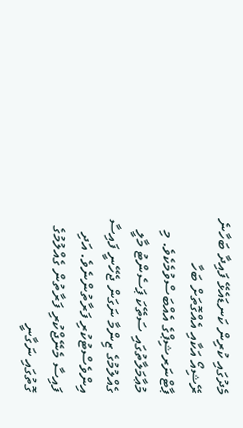މެދުގައި ކުރިން ކަނޑައެޅޭ ފައިދާ ބަހާނެ ރޭޝިއޯ އަކާއި އެއްގޮތަށް ބަހާ ޕާޓްނަރޝިޕްގެ އެއްބަސްވުމެކެވެ. މި މުޢާމަލާތުގައި ސަތޭކަ ޕަސެންޓު މާލީ ގެއްލުމުގެ ޒިންމާ ނަގަން ޖެހޭނީ ފައިސާ އިންވެސްޓުކުރި ފަރާތުންނެވެ. އަދި ފައިސާ މެނޭޖްކުރި ފަރާތުން ގެއްލުމުގެ ގޮތުގައި ނަގާނީ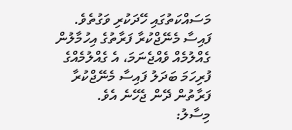މަސައްކަތުގައި ހޭދަކުރި ވަގުތެވެ. ފައިސާ މެނޭޖްކުރާ ފަރާތުގެ އިހުމާލުން ގެއްލުމެއް ވެއްޖެނަމަ، އެ ގެއްލުމެއްގެ ފުރިހަމަ ބަދަލު ފައިސާ މެނޭޖްކުރާ ފަރާތުން ދޭން ޖެހޭނެ އެވެ.
މިސާލު: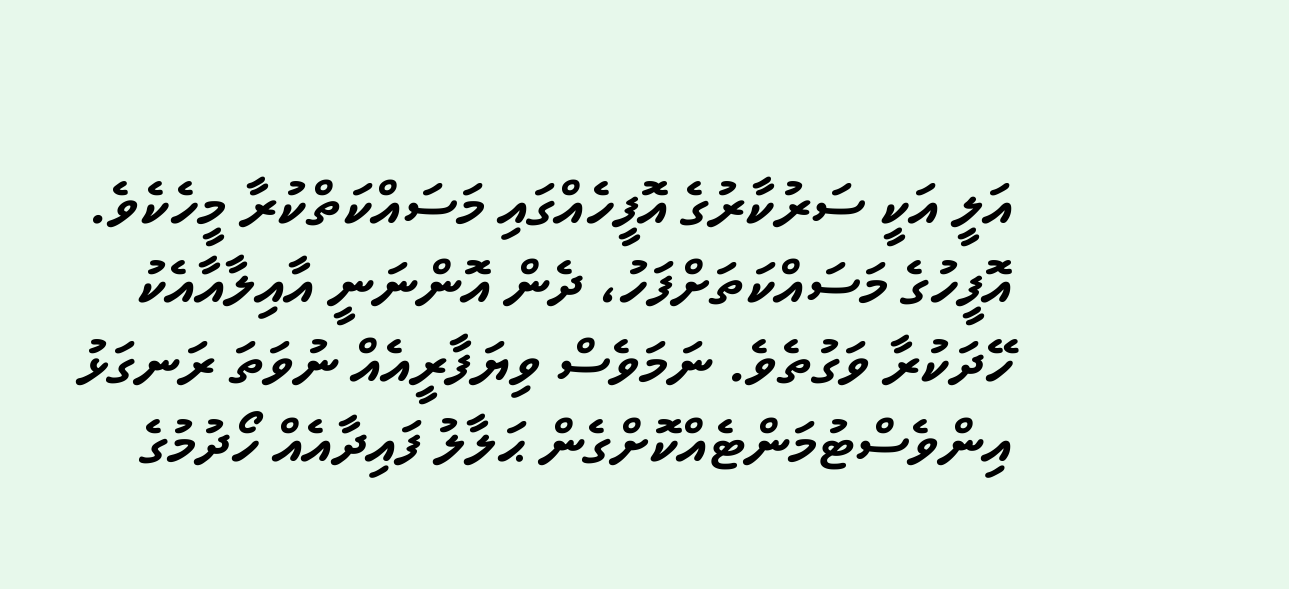އަލީ އަކީ ސަރުކާރުގެ އޮފީހެއްގައި މަސައްކަތްކުރާ މީހެކެވެ. އޮފީހުގެ މަސައްކަތަށްފަހު، ދެން އޮންނަނީ އާއިލާއާއެކު ހޭދަކުރާ ވަގުތެވެ. ނަމަވެސް ވިޔަފާރީއެއް ނުވަތަ ރަނގަޅު އިންވެސްޓުމަންޓެއްކޮށްގެން ޙަލާލު ފައިދާއެއް ހޯދުމުގެ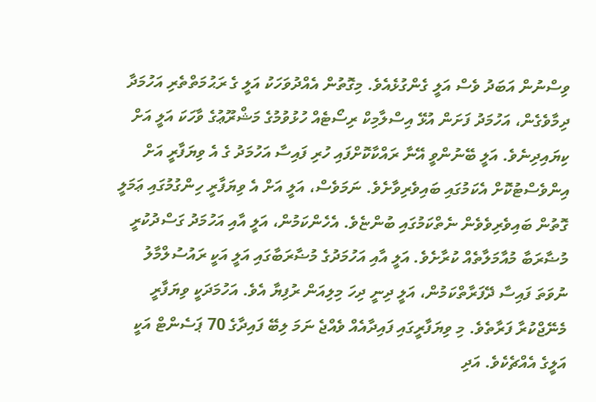ވިސްނުން އަބަދު ވެސް އަލީ ގެންގުޅެއެވެ. މިގޮތުން އެއްދުވަހަކު އަލީ ގެ ރަޙުމަތްތެރި އަހުމަދާ ދިމާވެގެން، އަހުމަދު ފަށަން އުޅޭ އިސްލާމިކް ރިސޯޓެއް ހުޅުވުމުގެ މަޝްރޫޢުގެ ވާހަކަ އަލީ އަށް ކިޔައިދިނެވެ. އަލީ ބޭނުންވީ އޭނާ ރައްކާކޮށްފައި ހުރި ފައިސާ އަހުމަދު ގެ އެ ވިޔަފާރީ އަށް އިންވެސްޓުކޮށް އެކަމުގައި ބައިވެރިވާށެވެ. ނަމަވެސް، އަލީ އަށް އެ ވިޔަފާރީ ހިންގުމުގައި ޢަމަލީ ގޮތުން ބައިވެރިވެވެން ނެތްކަމުގައި ބުންޏެވެ. އެހެންކަމުން، އަލީ އާއި އަހުމަދު ގަސްދުކުރީ މުޟާރަބާ މުއާމަލާތެއް ކުރާށެވެ. އަލީ އާއި އަހުމަދުގެ މުޟާރަބާގައި އަލީ އަކީ ރައުސުލްމާލު ނުވަތަ ފައިސާ ދޭފަރާތްކަމުން، އަލީ ދިނީ ދިހަ މިލިއަން ރުފިޔާ އެވެ. އަހުމަދަކީ ވިޔަފާރީ މެނޭޖްކުރާ ފަރާތެވެ. މި ވިޔަފާރީގައި ފައިދާއެއް ވެއްޖެ ނަމަ ލިބޭ ފައިދާގެ 70 ޕަސެންޓް އަކީ އަލީގެ އެއްޗެކެވެ. އަދި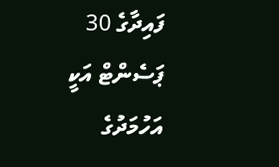ފައިދާގެ 30 ޕަސެންޓް އަކީ އަހުމަދުގެ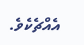އެއްޗެކެވެ.